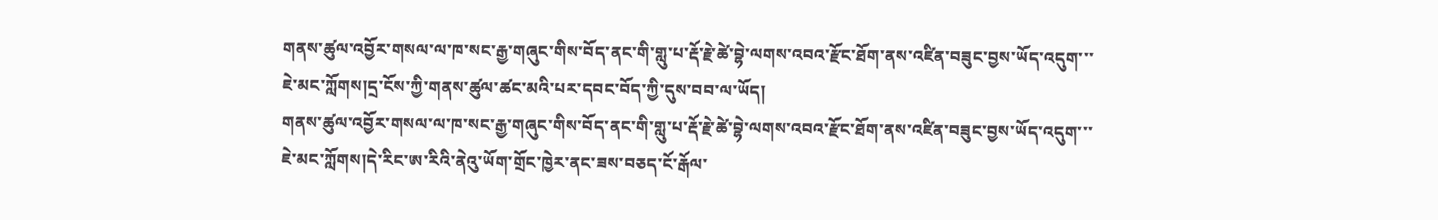གནས་ཚུལ་འབྱོར་གསལ་ལ་ཁ་སང་རྒྱ་གཞུང་གིས་བོད་ནང་གི་གླུ་པ་རྡོ་རྗེ་ཚེ་བྷེ་ལགས་འབའ་རྫོང་ཐོག་ནས་འཛིན་བཟུང་བྱས་ཡོད་འདུག་་་
ཇེ་མང་ཀློགས།དྲ་ངོས་ཀྱི་གནས་ཚུལ་ཚང་མའི་པར་དབང་བོད་ཀྱི་དུས་བབ་ལ་ཡོད།
གནས་ཚུལ་འབྱོར་གསལ་ལ་ཁ་སང་རྒྱ་གཞུང་གིས་བོད་ནང་གི་གླུ་པ་རྡོ་རྗེ་ཚེ་བྷེ་ལགས་འབའ་རྫོང་ཐོག་ནས་འཛིན་བཟུང་བྱས་ཡོད་འདུག་་་
ཇེ་མང་ཀློགས།དེ་རིང་ཨ་རིའི་ནེའུ་ཡོག་གྲོང་ཁྱེར་ནང་ཟས་བཅད་ངོ་རྒོལ་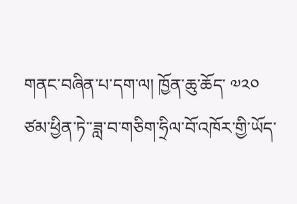གནང་བཞིན་པ་དག་ལ། ཁྱོན་ཆུ་ཆོད་ ༧༢༠ ཙམ་ཕྱིན་ཏེ་་ཟླ་བ་གཅིག་ཧྲིལ་བོ་འཁོར་གྱི་ཡོད་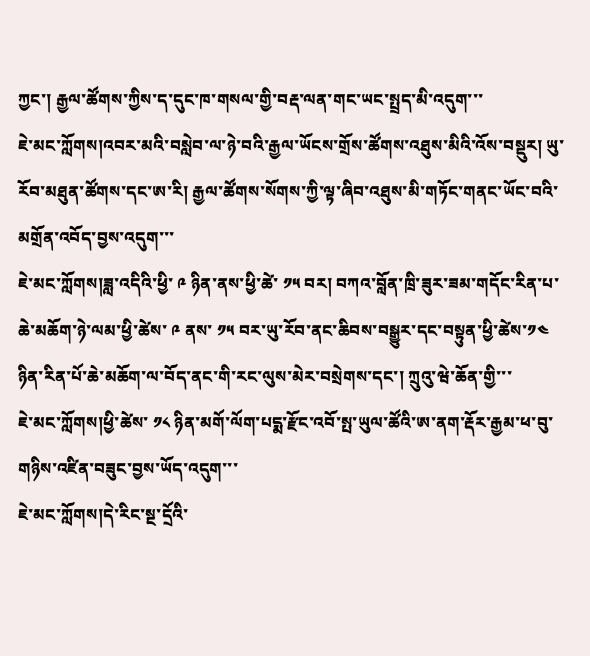ཀྱང་། རྒྱལ་ཚོགས་ཀྱིས་ད་དུང་ཁ་གསལ་གྱི་བརྡ་ལན་གང་ཡང་སྤྲད་མི་འདུག་་་
ཇེ་མང་ཀློགས།འབར་མའི་བསླེབ་ལ་ཉེ་བའི་རྒྱལ་ཡོངས་གྲོས་ཚོགས་འཐུས་མིའི་འོས་བསྡུར། ཡུ་རོབ་མཐུན་ཚོགས་དང་ཨ་རི། རྒྱལ་ཚོགས་སོགས་ཀྱི་ལྟ་ཞིབ་འཐུས་མི་གཏོང་གནང་ཡོང་བའི་མགྲོན་འབོད་བྱས་འདུག་་་
ཇེ་མང་ཀློགས།ཟླ་འདིའི་ཕྱི་ ༩ ཉིན་ནས་ཕྱི་ཚེ་ ༡༥ བར། བཀའ་བློན་ཁྲི་ཟུར་ཟམ་གདོང་རིན་པ་ཆེ་མཆོག་ཉེ་ལམ་ཕྱི་ཚེས་ ༩ ནས་ ༡༥ བར་ཡུ་རོབ་ནང་ཆིབས་བསྒྱུར་དང་བསྟུན་ཕྱི་ཚེས་༡༤ ཉིན་རིན་པོ་ཆེ་མཆོག་ལ་བོད་ནང་གི་རང་ལུས་མེར་བསྲེགས་དང་། ཀྲུའུ་ཝེ་ཆོན་གྱི་་་
ཇེ་མང་ཀློགས།ཕྱི་ཚེས་ ༡༨ ཉིན་མགོ་ལོག་པདྨ་རྫོང་འབོ་སྤ་ཡུལ་ཚོའི་ཨ་ནག་རྡོར་རྒྱམ་ཕ་བུ་གཉིས་འཛིན་བཟུང་བྱས་ཡོད་འདུག་་་
ཇེ་མང་ཀློགས།དེ་རིང་སྔ་དྲོའི་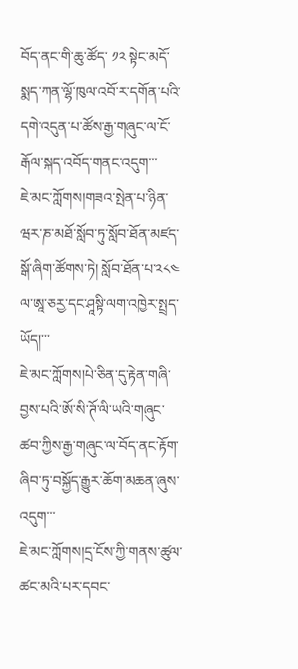བོད་ནང་གི་ཆུ་ཚོད་ ༡༢ སྟེང་མདོ་སྨད་ཀན་ལྷོ་ཁུལ་འབོ་ར་དགོན་པའི་དགེ་འདུན་པ་ཚོས་རྒྱ་གཞུང་ལ་ངོ་རྒོལ་སྐད་འབོད་གནང་འདུག་་་
ཇེ་མང་ཀློགས།གཟའ་སྤེན་པ་ཉིན་ཝར་ཎ་མཐོ་སློབ་ཏུ་སློབ་ཐོན་མཛད་སྒོ་ཞིག་ཚོགས་ཏེ། སློབ་ཐོན་པ་༢༨༤ ལ་ཨཱ་ཅརྱ་དང་ཤཱསྟི་ལག་འཁྱེར་སྤྲད་ཡོད།་་་
ཇེ་མང་ཀློགས།པེ་ཅིན་དུ་རྟེན་གཞི་བྱས་པའི་ཨོ་སི་ཊོ་ལི་ཡའི་གཞུང་ཚབ་ཀྱིས་རྒྱ་གཞུང་ལ་བོད་ནང་རྟོག་ཞིབ་ཏུ་བསྐྱོད་རྒྱུར་ཆོག་མཆན་ཞུས་འདུག་་་
ཇེ་མང་ཀློགས།དྲ་ངོས་ཀྱི་གནས་ཚུལ་ཚང་མའི་པར་དབང་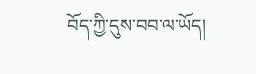བོད་ཀྱི་དུས་བབ་ལ་ཡོད།